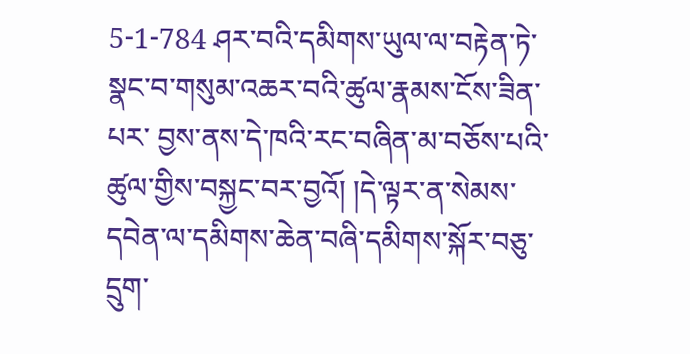5-1-784 ཤར་བའི་དམིགས་ཡུལ་ལ་བརྟེན་ཏེ་སྣང་བ་གསུམ་འཆར་བའི་ཚུལ་རྣམས་ངོས་ཟིན་པར་ བྱས་ནས་དེ་ཁའི་རང་བཞིན་མ་བཅོས་པའི་ཚུལ་གྱིས་བསྐྱང་བར་བྱའོ། །དེ་ལྟར་ན་སེམས་ དབེན་ལ་དམིགས་ཆེན་བཞི་དམིགས་སྐོར་བཅུ་དྲུག་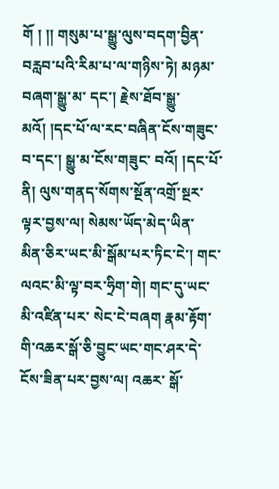གོ ། །། གསུམ་པ་སྒྱུ་ལུས་བདག་བྱིན་བརླབ་པའི་རིམ་པ་ལ་གཉིས་ཏེ། མཉམ་བཞག་སྒྱུ་མ་ དང་། རྗེས་ཐོབ་སྒྱུ་མའོ། །དང་པོ་ལ་རང་བཞིན་ངོས་གཟུང་བ་དང་། སྒྱུ་མ་ངོས་གཟུང་ བའོ། །དང་པོ་ནི། ལུས་གནད་སོགས་སྔོན་འགྲོ་སྔར་ལྟར་བྱས་ལ། སེམས་ཡོད་མེད་ཡིན་ མིན་ཅིར་ཡང་མི་སྒོམ་པར་ཏིང་ངེ་། གང་ལའང་མི་ལྟ་བར་ཧྲིག་གེ། གང་དུ་ཡང་མི་འཛིན་པར་ སེང་ངེ་བཞག རྣམ་རྟོག་གི་འཆར་སྒོ་ཅི་བྱུང་ཡང་གང་ཤར་དེ་ངོས་ཟིན་པར་བྱས་ལ། འཆར་ སྒོ་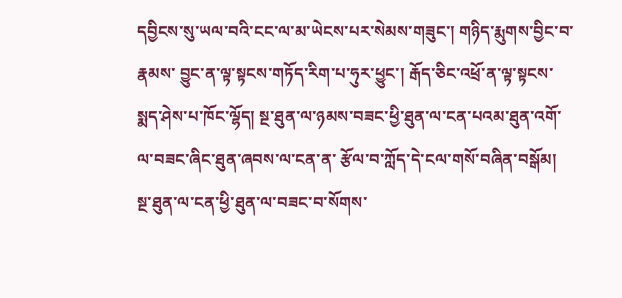དབྱིངས་སུ་ཡལ་བའི་ངང་ལ་མ་ཡེངས་པར་སེམས་གཟུང་། གཉིད་རྨུགས་བྱིང་བ་རྣམས་ བྱུང་ན་ལྟ་སྟངས་གཏོད་རིག་པ་ཧུར་ཕྱུང་། རྒོད་ཅིང་འཕྲོ་ན་ལྟ་སྟངས་སྨད་ཤེས་པ་ཁོང་ལྷོད། སྔ་ཐུན་ལ་ཉམས་བཟང་ཕྱི་ཐུན་ལ་ངན་པའམ་ཐུན་འགོ་ལ་བཟང་ཞིང་ཐུན་ཞབས་ལ་ངན་ན་ རྩོལ་བ་ཀློད་དེ་ངལ་གསོ་བཞིན་བསྒོམ། སྔ་ཐུན་ལ་ངན་ཕྱི་ཐུན་ལ་བཟང་བ་སོགས་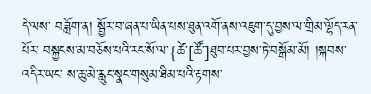དེ་ལས་ བཟློག་ན། སྦྱོར་བ་ཞན་པ་ཡིན་པས་ཐུན་འགོ་ནས་འཇུག་དུ་བྱས་ལ་གྲིམ་ལྷོད་རན་པོར་ བསྐྱངས་མ་བཅོས་པའི་རང་སོ་ལ་{ཚེ་[ཚོ་]ཐུབ་པར་བྱས་ཏེ་བསྒོམ་མོ། །སྐབས་འདིར་ཡང་ ས་ཆུ་མེ་རླུང་སྣང་གསུམ་ཐིམ་པའི་རྟགས་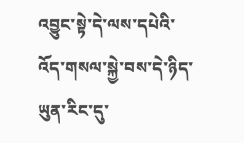འབྱུང་སྟེ་དེ་ལས་དཔེའི་འོད་གསལ་སྐྱེ་བས་དེ་ཉིད་ ཡུན་རིང་དུ་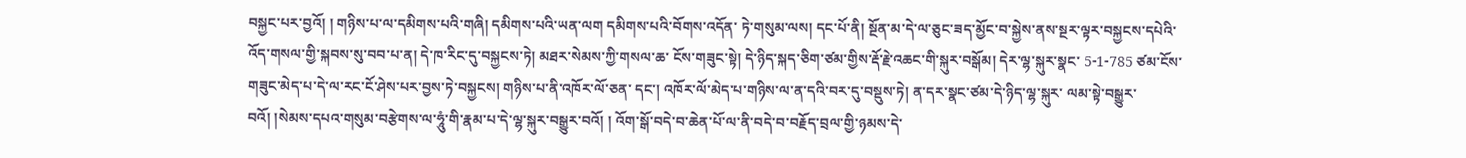བསྐྱང་པར་བྱའོ། ། གཉིས་པ་ལ་དམིགས་པའི་གཞི། དམིགས་པའི་ཡན་ལག དམིགས་པའི་བོགས་འདོན་ ཏེ་གསུམ་ལས། དང་པོ་ནི། སྔོན་མ་དེ་ལ་ཅུང་ཟད་མྱོང་བ་སྐྱེས་ནས་སྔར་ལྟར་བསྐྱངས་དཔེའི་ འོད་གསལ་གྱི་སྐབས་སུ་བབ་པ་ན། དེ་ཁ་རིང་དུ་བསྐྱངས་ཏེ། མཐར་སེམས་ཀྱི་གསལ་ཆ་ ངོས་གཟུང་སྟེ། དེ་ཉིད་སྐད་ཅིག་ཙམ་གྱིས་རྡོ་རྗེ་འཆང་གི་སྐུར་བསྒོམ། དེར་ལྷ་སྐུར་སྣང་ 5-1-785 ཙམ་ངོས་གཟུང་མེད་པ་དེ་ལ་རང་ངོ་ཤེས་པར་བྱས་ཏེ་བསྐྱངས། གཉིས་པ་ནི་འཁོར་ལོ་ཅན་ དང་། འཁོར་ལོ་མེད་པ་གཉིས་ལ་ན་དའི་བར་དུ་བསྡུས་ཏེ། ན་དར་སྣང་ཙམ་དེ་ཉིད་ལྷ་སྐུར་ ལམ་སྟེ་བསྒྱུར་བའོ། །སེམས་དཔའ་གསུམ་བརྩེགས་ལ་ཧཱུཾ་གི་རྣམ་པ་དེ་ལྷ་སྐུར་བསྒྱུར་བའོ། ། འོག་སྒོ་བདེ་བ་ཆེན་པོ་ལ་ནི་བདེ་བ་བརྗོད་བྲལ་གྱི་ཉམས་དེ་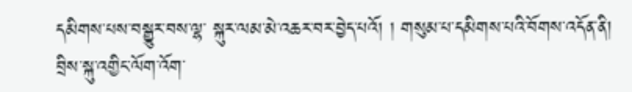དམིགས་པས་བསྒྱུར་བས་ལྷ་ སྐུར་ལམ་མེ་འཆར་བར་བྱེད་པའོ། ། གསུམ་པ་དམིགས་པའི་བོགས་འདོན་ནི། བྲིས་སྐུ་འགྱིང་ལོག་འོག་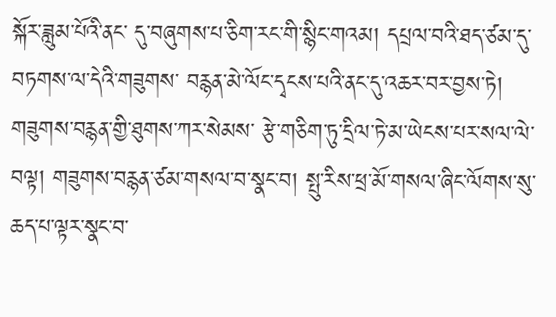སྐོར་ཟླུམ་པོའི་ནང་ དུ་བཞུགས་པ་ཅིག་རང་གི་སྙིང་གའམ། དཔྲལ་བའི་ཐད་ཙམ་དུ་བཏགས་ལ་དེའི་གཟུགས་ བརྙན་མེ་ལོང་དྭངས་པའི་ནང་དུ་འཆར་བར་བྱས་ཏེ། གཟུགས་བརྙན་གྱི་ཐུགས་ཀར་སེམས་ རྩེ་གཅིག་ཏུ་དྲིལ་ཏེ་མ་ཡེངས་པར་སལ་ལེ་བལྟ། གཟུགས་བརྙན་ཙམ་གསལ་བ་སྣང་བ། སྤུ་རིས་ཕྲ་མོ་གསལ་ཞིང་ལོགས་སུ་ཆད་པ་ལྟར་སྣང་བ་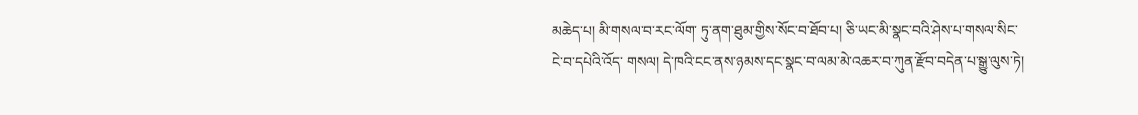མཆེད་པ། མི་གསལ་བ་རང་ལོག་ ཏུ་ནག་ཐུམ་གྱིས་སོང་བ་ཐོབ་པ། ཅི་ཡང་མི་སྣང་བའི་ཤེས་པ་གསལ་སིང་ངེ་བ་དཔེའི་འོད་ གསལ། དེ་ཁའི་ངང་ནས་ཉམས་དང་སྣང་བ་ལམ་མེ་འཆར་བ་ཀུན་རྫོབ་བདེན་པ་སྒྱུ་ལུས་ཏེ།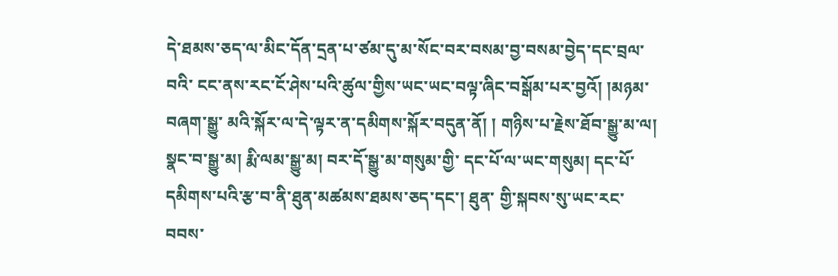དེ་ཐམས་ཅད་ལ་མིང་དོན་དྲན་པ་ཙམ་དུ་མ་སོང་བར་བསམ་བྱ་བསམ་བྱེད་དང་བྲལ་བའི་ ངང་ནས་རང་ངོ་ཤེས་པའི་ཚུལ་གྱིས་ཡང་ཡང་བལྟ་ཞིང་བསྒོམ་པར་བྱའོ། །མཉམ་བཞག་སྒྱུ་ མའི་སྐོར་ལ་དེ་ལྟར་ན་དམིགས་སྐོར་བདུན་ནོ། ། གཉིས་པ་རྗེས་ཐོབ་སྒྱུ་མ་ལ། སྣང་བ་སྒྱུ་མ། རྨི་ལམ་སྒྱུ་མ། བར་དོ་སྒྱུ་མ་གསུམ་གྱི་ དང་པོ་ལ་ཡང་གསུམ། དང་པོ་དམིགས་པའི་རྩ་བ་ནི་ཐུན་མཚམས་ཐམས་ཅད་དང་། ཐུན་ གྱི་སྐབས་སུ་ཡང་རང་བབས་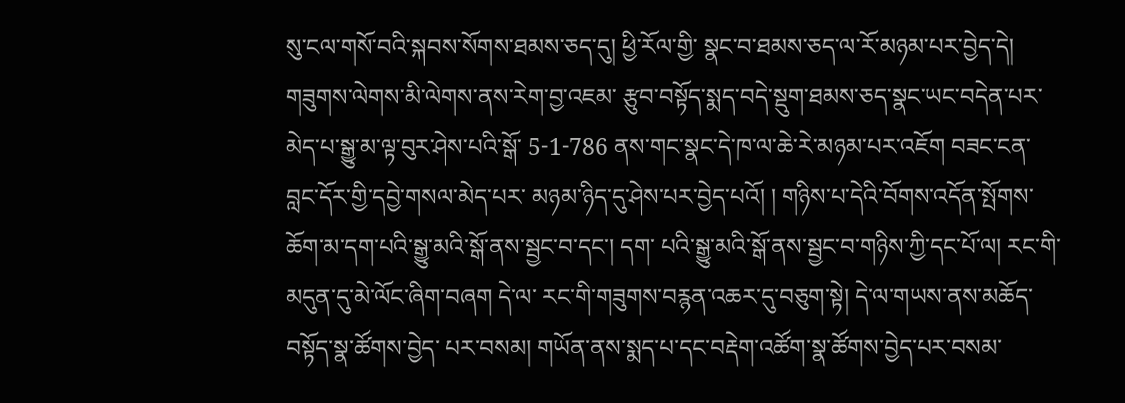སུ་ངལ་གསོ་བའི་སྐབས་སོགས་ཐམས་ཅད་དུ། ཕྱི་རོལ་གྱི་ སྣང་བ་ཐམས་ཅད་ལ་རོ་མཉམ་པར་བྱེད་དེ། གཟུགས་ལེགས་མི་ལེགས་ནས་རེག་བྱ་འཇམ་ རྩུབ་བསྟོད་སྨད་བདེ་སྡུག་ཐམས་ཅད་སྣང་ཡང་བདེན་པར་མེད་པ་སྒྱུ་མ་ལྟ་བུར་ཤེས་པའི་སྒོ་ 5-1-786 ནས་གང་སྣང་དེ་ཁ་ལ་ཆེ་རེ་མཉམ་པར་འཇོག བཟང་ངན་བླང་དོར་གྱི་དབྱེ་གསལ་མེད་པར་ མཉམ་ཉིད་དུ་ཤེས་པར་བྱེད་པའོ། ། གཉིས་པ་དེའི་བོགས་འདོན་སྤོགས་ཆོག་མ་དག་པའི་སྒྱུ་མའི་སྒོ་ནས་སྦྱང་བ་དང་། དག་ པའི་སྒྱུ་མའི་སྒོ་ནས་སྦྱང་བ་གཉིས་ཀྱི་དང་པོ་ལ། རང་གི་མདུན་དུ་མེ་ལོང་ཞིག་བཞག དེ་ལ་ རང་གི་གཟུགས་བརྙན་འཆར་དུ་བཅུག་སྟེ། དེ་ལ་གཡས་ནས་མཆོད་བསྟོད་སྣ་ཚོགས་བྱེད་ པར་བསམ། གཡོན་ནས་སྨད་པ་དང་བརྡེག་འཚོག་སྣ་ཚོགས་བྱེད་པར་བསམ་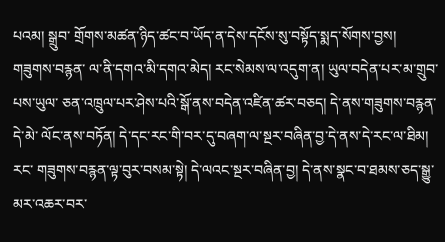པའམ། སྒྲུབ་ གྲོགས་མཚན་ཉིད་ཚང་བ་ཡོད་ན་དེས་དངོས་སུ་བསྟོད་སྨད་སོགས་བྱས། གཟུགས་བརྙན་ ལ་ནི་དགའ་མི་དགའ་མེད། རང་སེམས་ལ་འདུག་ན། ཡུལ་བདེན་པར་མ་གྲུབ་པས་ཡུལ་ ཅན་འཁྲུལ་པར་ཤེས་པའི་སྒོ་ནས་བདེན་འཛིན་ཚར་བཅད། དེ་ནས་གཟུགས་བརྙན་དེ་མེ་ ལོང་ནས་བཏོན། དེ་དང་རང་གི་བར་དུ་བཞག་ལ་སྔར་བཞིན་བྱ་དེ་ནས་དེ་རང་ལ་ཐིམ། རང་ གཟུགས་བརྙན་ལྟ་བུར་བསམ་སྟེ། དེ་ལའང་སྔར་བཞིན་བྱ། དེ་ནས་སྣང་བ་ཐམས་ཅད་སྒྱུ་ མར་འཆར་བར་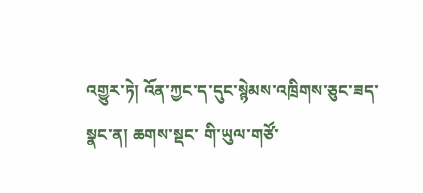འགྱུར་ཏེ། འོན་ཀྱང་ད་དུང་སྙེམས་འཁྲིགས་ཅུང་ཟད་སྣང་ན། ཆགས་སྡང་ གི་ཡུལ་གཙོ་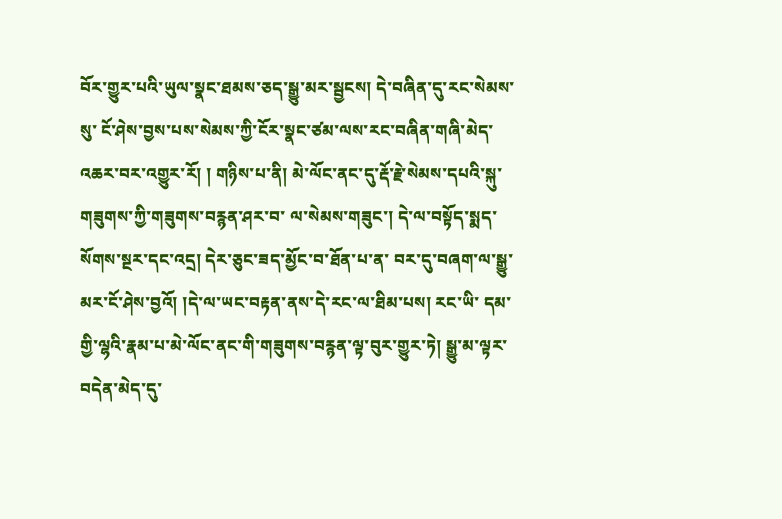བོར་གྱུར་པའི་ཡུལ་སྣང་ཐམས་ཅད་སྒྱུ་མར་སྦྱངས། དེ་བཞིན་དུ་རང་སེམས་སུ་ ངོ་ཤེས་བྱས་པས་སེམས་ཀྱི་ངོར་སྣང་ཙམ་ལས་རང་བཞིན་གཞི་མེད་འཆར་བར་འགྱུར་རོ། ། གཉིས་པ་ནི། མེ་ལོང་ནང་དུ་རྡོ་རྗེ་སེམས་དཔའི་སྐུ་གཟུགས་ཀྱི་གཟུགས་བརྙན་ཤར་བ་ ལ་སེམས་གཟུང་། དེ་ལ་བསྟོད་སྨད་སོགས་སྔར་དང་འདྲ། དེར་ཅུང་ཟད་མྱོང་བ་ཐོན་པ་ན་ བར་དུ་བཞག་ལ་སྒྱུ་མར་ངོ་ཤེས་བྱའོ། །དེ་ལ་ཡང་བརྟན་ནས་དེ་རང་ལ་ཐིམ་པས། རང་ཡི་ དམ་གྱི་ལྷའི་རྣམ་པ་མེ་ལོང་ནང་གི་གཟུགས་བརྙན་ལྟ་བུར་གྱུར་ཏེ། སྒྱུ་མ་ལྟར་བདེན་མེད་དུ་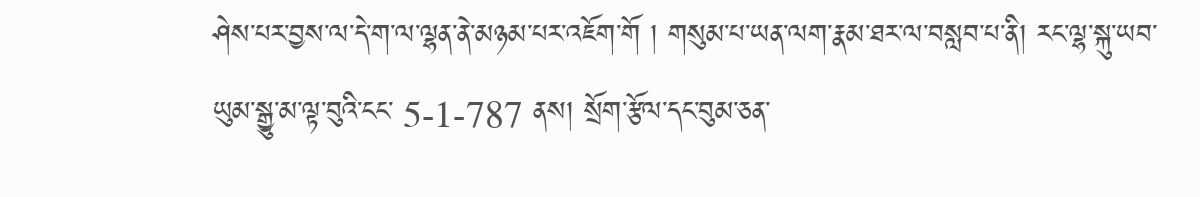ཤེས་པར་བྱས་ལ་དེ་ག་ལ་ལྷན་ནེ་མཉམ་པར་འཇོག་གོ ། གསུམ་པ་ཡན་ལག་རྣམ་ཐར་ལ་བསླབ་པ་ནི། རང་ལྷ་སྐུ་ཡབ་ཡུམ་སྒྱུ་མ་ལྟ་བུའི་ངང་ 5-1-787 ནས། སྲོག་རྩོལ་དང་བུམ་ཅན་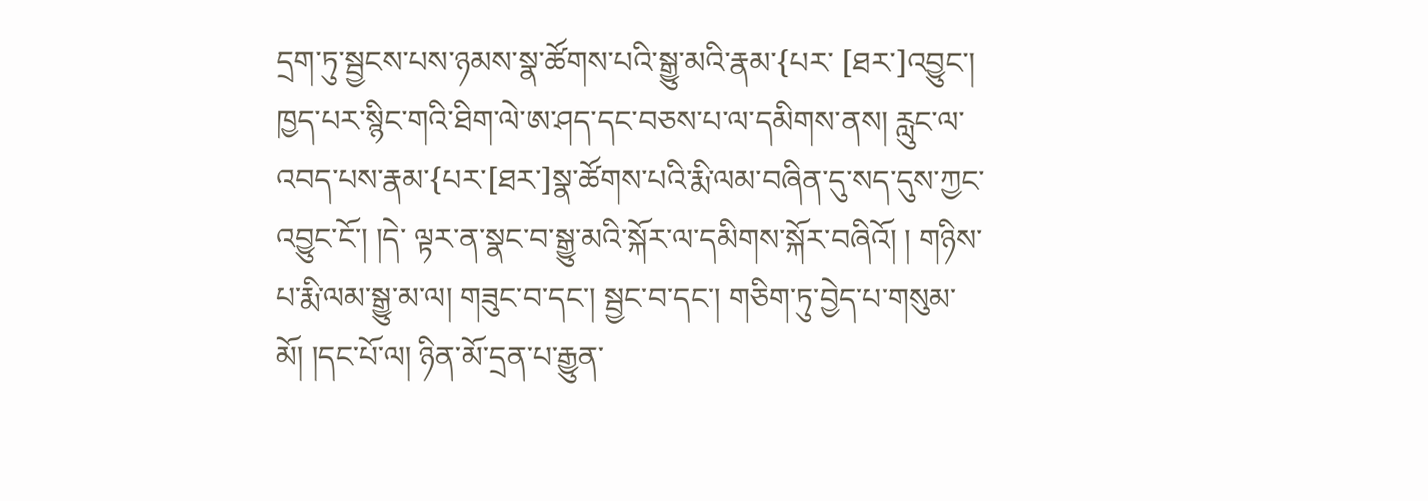དྲག་ཏུ་སྦྱངས་པས་ཉམས་སྣ་ཚོགས་པའི་སྒྱུ་མའི་རྣམ་{པར་ [ཐར་]འབྱུང་། ཁྱད་པར་སྙིང་གའི་ཐིག་ལེ་ཨ་ཤད་དང་བཅས་པ་ལ་དམིགས་ནས། རླུང་ལ་ འབད་པས་རྣམ་{པར་[ཐར་]སྣ་ཚོགས་པའི་རྨི་ལམ་བཞིན་དུ་སད་དུས་ཀྱང་འབྱུང་ངོ་། །དེ་ ལྟར་ན་སྣང་བ་སྒྱུ་མའི་སྐོར་ལ་དམིགས་སྐོར་བཞིའོ། ། གཉིས་པ་རྨི་ལམ་སྒྱུ་མ་ལ། གཟུང་བ་དང་། སྦྱང་བ་དང་། གཅིག་ཏུ་བྱེད་པ་གསུམ་ མོ། །དང་པོ་ལ། ཉིན་མོ་དྲན་པ་རྒྱུན་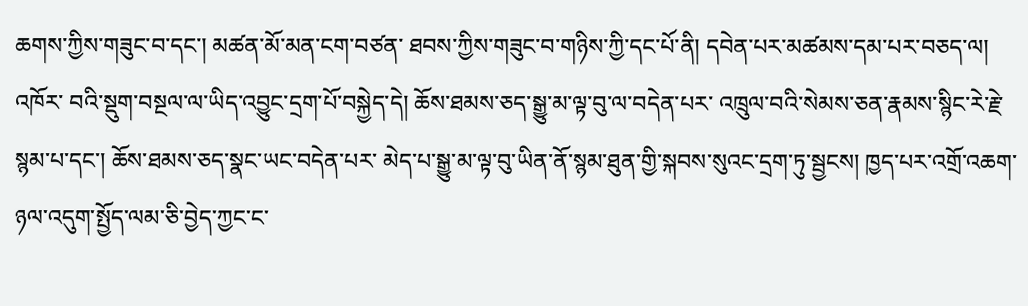ཆགས་ཀྱིས་གཟུང་བ་དང་། མཚན་མོ་མན་ངག་བཙན་ ཐབས་ཀྱིས་གཟུང་བ་གཉིས་ཀྱི་དང་པོ་ནི། དབེན་པར་མཚམས་དམ་པར་བཅད་ལ། འཁོར་ བའི་སྡུག་བསྔལ་ལ་ཡིད་འབྱུང་དྲག་པོ་བསྐྱེད་དེ། ཆོས་ཐམས་ཅད་སྒྱུ་མ་ལྟ་བུ་ལ་བདེན་པར་ འཁྲུལ་བའི་སེམས་ཅན་རྣམས་སྙིང་རེ་རྗེ་སྙམ་པ་དང་། ཆོས་ཐམས་ཅད་སྣང་ཡང་བདེན་པར་ མེད་པ་སྒྱུ་མ་ལྟ་བུ་ཡིན་ནོ་སྙམ་ཐུན་གྱི་སྐབས་སུའང་དྲག་ཏུ་སྦྱངས། ཁྱད་པར་འགྲོ་འཆག་ ཉལ་འདུག་སྤྱོད་ལམ་ཅི་བྱེད་ཀྱང་ང་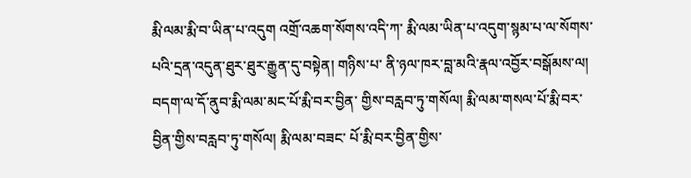རྨི་ལམ་རྨི་བ་ཡིན་པ་འདུག འགྲོ་འཆག་སོགས་འདི་ཀ་ རྨི་ལམ་ཡིན་པ་འདུག་སྙམ་པ་ལ་སོགས་པའི་དྲན་འདུན་ཐུར་ཐུར་རྒྱུན་དུ་བསྟེན། གཉིས་པ་ ནི་ཉལ་ཁར་བླ་མའི་རྣལ་འབྱོར་བསྒོམས་ལ། བདག་ལ་དོ་ནུབ་རྨི་ལམ་མང་པོ་རྨི་བར་བྱིན་ གྱིས་བརླབ་ཏུ་གསོལ། རྨི་ལམ་གསལ་པོ་རྨི་བར་བྱིན་གྱིས་བརླབ་ཏུ་གསོལ། རྨི་ལམ་བཟང་ པོ་རྨི་བར་བྱིན་གྱིས་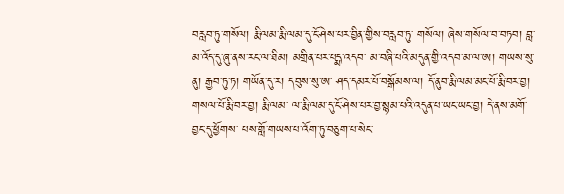བརླབ་ཏུ་གསོལ། རྨི་ལམ་རྨི་ལམ་དུ་ངོ་ཤེས་པར་བྱིན་གྱིས་བརླབ་ཏུ་ གསོལ། ཞེས་གསོལ་བ་བཏབ། བླ་མ་འོད་དུ་ཞུ་ནས་རང་ལ་ཐིམ། མགྲིན་པར་པདྨ་འདབ་ མ་བཞི་པའི་མདུན་གྱི་འདབ་མ་ལ་ཨ། གཡས་སུ་ནུ། རྒྱབ་ཏུ་ཏ། གཡོན་དུ་ར། དབུས་སུ་ཨ་ ཤད་དམར་པོ་བསྒོམས་ལ། དོ་ནུབ་རྨི་ལམ་མང་པོ་རྨི་བར་བྱ། གསལ་པོ་རྨི་བར་བྱ། རྨི་ལམ་ ལ་རྨི་ལམ་དུ་ངོ་ཤེས་པར་བྱ་སྙམ་པའི་འདུན་པ་ཡང་ཡང་བྱ། དེ་ནས་མགོ་བྱང་དུ་ཕྱོགས་ པས་གློ་གཡས་པ་འོག་ཏུ་བཅུག་པ་སེང་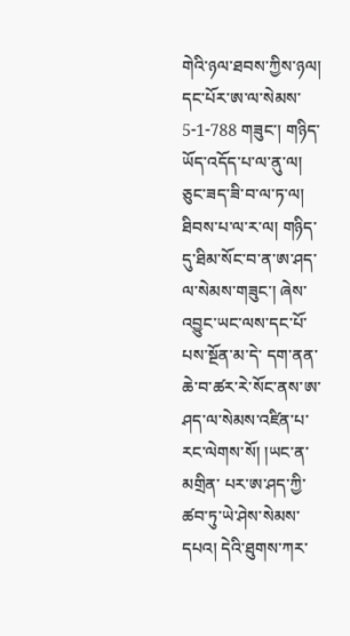གེའི་ཉལ་ཐབས་ཀྱིས་ཉལ། དང་པོར་ཨ་ལ་སེམས་ 5-1-788 གཟུང་། གཉིད་ཡོད་འདོད་པ་ལ་ནུ་ལ། ཅུང་ཟད་ཟི་བ་ལ་ཏ་ལ། ཐིབས་པ་ལ་ར་ལ། གཉིད་ དུ་ཐིམ་སོང་བ་ན་ཨ་ཤད་ལ་སེམས་གཟུང་། ཞེས་འབྱུང་ཡང་ལས་དང་པོ་པས་སྔོན་མ་དེ་ དག་ནན་ཆེ་བ་ཚར་རེ་སོང་ནས་ཨ་ཤད་ལ་སེམས་འཛིན་པ་རང་ལེགས་སོ། །ཡང་ན་མགྲིན་ པར་ཨ་ཤད་ཀྱི་ཚབ་ཏུ་ཡེ་ཤེས་སེམས་དཔའ། དེའི་ཐུགས་ཀར་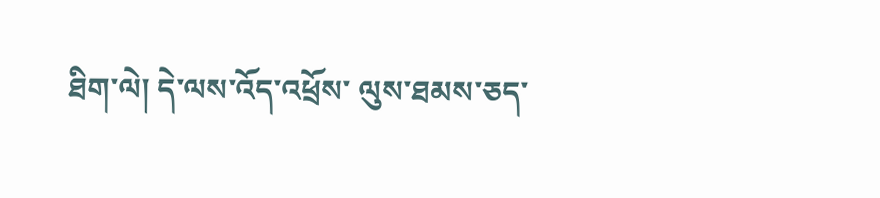ཐིག་ལེ། དེ་ལས་འོད་འཕྲོས་ ལུས་ཐམས་ཅད་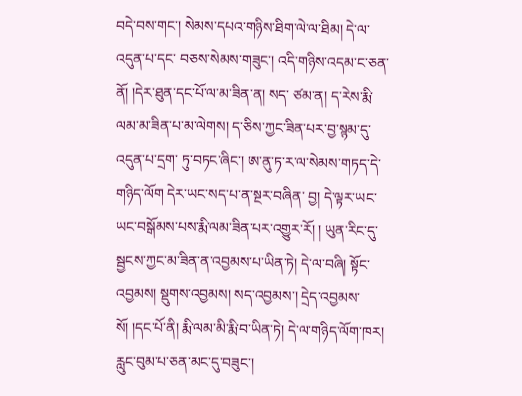བདེ་བས་གང་། སེམས་དཔའ་གཉིས་ཐིག་ལེ་ལ་ཐིམ། དེ་ལ་འདུན་པ་དང་ བཅས་སེམས་གཟུང་། འདི་གཉིས་འདམ་ང་ཅན་ནོ། །དེར་ཐུན་དང་པོ་ལ་མ་ཟིན་ན། སད་ ཙམ་ན། ད་རེས་རྨི་ལམ་མ་ཟིན་པ་མ་ལེགས། ད་ཅིས་ཀྱང་ཟིན་པར་བྱ་སྙམ་དུ་འདུན་པ་དྲག་ ཏུ་བཏང་ཞིང་། ཨ་ནུ་ཏ་ར་ལ་སེམས་གཏད་དེ་གཉིད་ལོག དེར་ཡང་སད་པ་ན་སྔར་བཞིན་ བྱ། དེ་ལྟར་ཡང་ཡང་བསྒོམས་པས་རྨི་ལམ་ཟིན་པར་འགྱུར་རོ། ། ཡུན་རིང་དུ་སྦྱངས་ཀྱང་མ་ཟིན་ན་འབྱམས་པ་ཡིན་ཏེ། དེ་ལ་བཞི། སྟོང་འབྱམས། སྡུགས་འབྱམས། སད་འབྱམས་། དྲེད་འབྱམས་སོ། །དང་པོ་ནི། རྨི་ལམ་མི་རྨི་བ་ཡིན་ཏེ། དེ་ལ་གཉིད་ལོག་ཁར། རླུང་བུམ་པ་ཅན་མང་དུ་བཟུང་།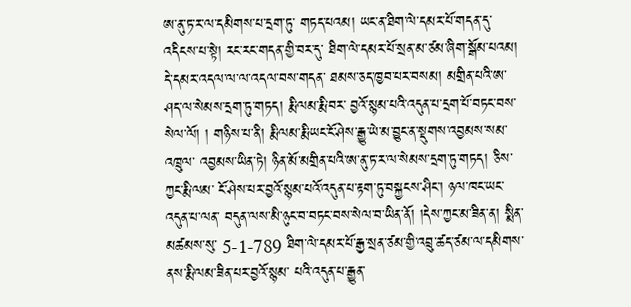ཨ་ནུ་ཏ་ར་ལ་དམིགས་པ་དྲག་ཏུ་ གཏད་པའམ། ཡང་ན་ཐིག་ལེ་དམར་པོ་གདན་དུ་འདིངས་པ་སྟེ། རང་རང་གདན་གྱི་བར་དུ་ ཐིག་ལེ་དམར་པོ་སྲན་མ་ཙམ་ཞིག་སྒོམ་པའམ། དེ་དམར་འདལ་ལ་ལ་འདལ་བས་གདན་ ཐམས་ཅད་ཁྱབ་པར་བསམ། མགྲིན་པའི་ཨ་ཤད་ལ་སེམས་དྲག་ཏུ་གཏད། རྨི་ལམ་རྨི་བར་ བྱའོ་སྙམ་པའི་འདུན་པ་དྲག་པོ་བཏང་བས་སེལ་ལོ། ། གཉིས་པ་ནི། རྨི་ལམ་རྨི་ཡང་ངོ་ཤེས་རྒྱུ་ཡེ་མ་བྱུང་ན་སྡུགས་འབྱམས་སམ་འཁྲུལ་ འབྱམས་ཡིན་ཏེ། ཉིན་མོ་མགྲིན་པའི་ཨ་ནུ་ཏ་ར་ལ་སེམས་དྲག་ཏུ་གཏད། ཅིས་ཀྱང་རྨི་ལམ་ ངོ་ཤེས་པར་བྱའོ་སྙམ་པའོ་འདུན་པ་རྟག་ཏུ་བསྐྱངས་ཤིང་། ཉལ་ཁང་ཡང་འདུན་པ་ལན་ བདུན་ལས་མི་ཉུང་བ་བཏང་བས་སེལ་བ་ཡིན་ནོ། །དེས་ཀྱང་མ་ཟིན་ན། སྨིན་མཚམས་སུ་ 5-1-789 ཐིག་ལེ་དམར་པོ་རྒྱ་སྲན་ཙམ་གྱི་འབྲུ་ཚད་ཙམ་ལ་དམིགས་ནས་རྨི་ལམ་ཟིན་པར་བྱའོ་སྙམ་ པའི་འདུན་པ་རྒྱུན་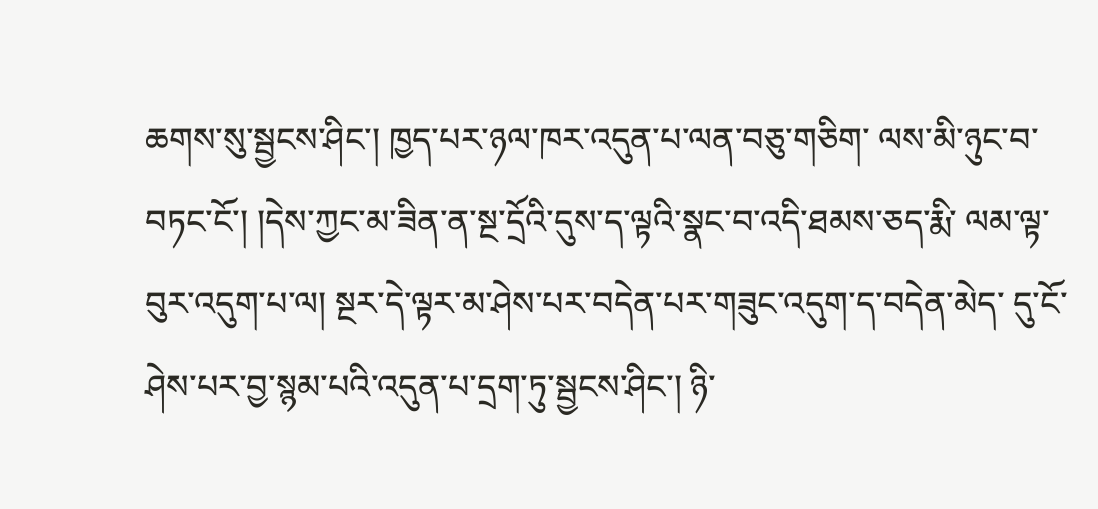ཆགས་སུ་སྦྱངས་ཤིང་། ཁྱད་པར་ཉལ་ཁར་འདུན་པ་ལན་བཅུ་གཅིག་ ལས་མི་ཉུང་བ་བཏང་ངོ་། །དེས་ཀྱང་མ་ཟིན་ན་སྔ་དྲོའི་དུས་ད་ལྟའི་སྣང་བ་འདི་ཐམས་ཅད་རྨི་ ལམ་ལྟ་བུར་འདུག་པ་ལ། སྔར་དེ་ལྟར་མ་ཤེས་པར་བདེན་པར་གཟུང་འདུག་ད་བདེན་མེད་ དུ་ངོ་ཤེས་པར་བྱ་སྙམ་པའི་འདུན་པ་དྲག་ཏུ་སྦྱངས་ཤིང་། ཉི་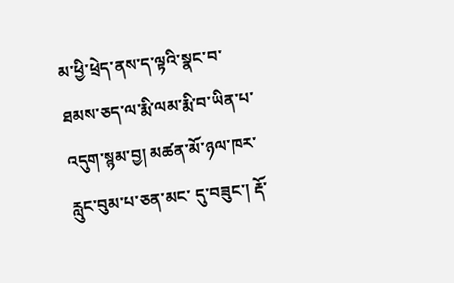མ་ཕྱི་ཕྲེད་ནས་ད་ལྟའི་སྣང་བ་ ཐམས་ཅད་ལ་རྨི་ལམ་རྨི་བ་ཡིན་པ་འདུག་སྙམ་བྱ། མཚན་མོ་ཉལ་ཁར་རླུང་བུམ་པ་ཅན་མང་ དུ་བཟུང་། རྡོ་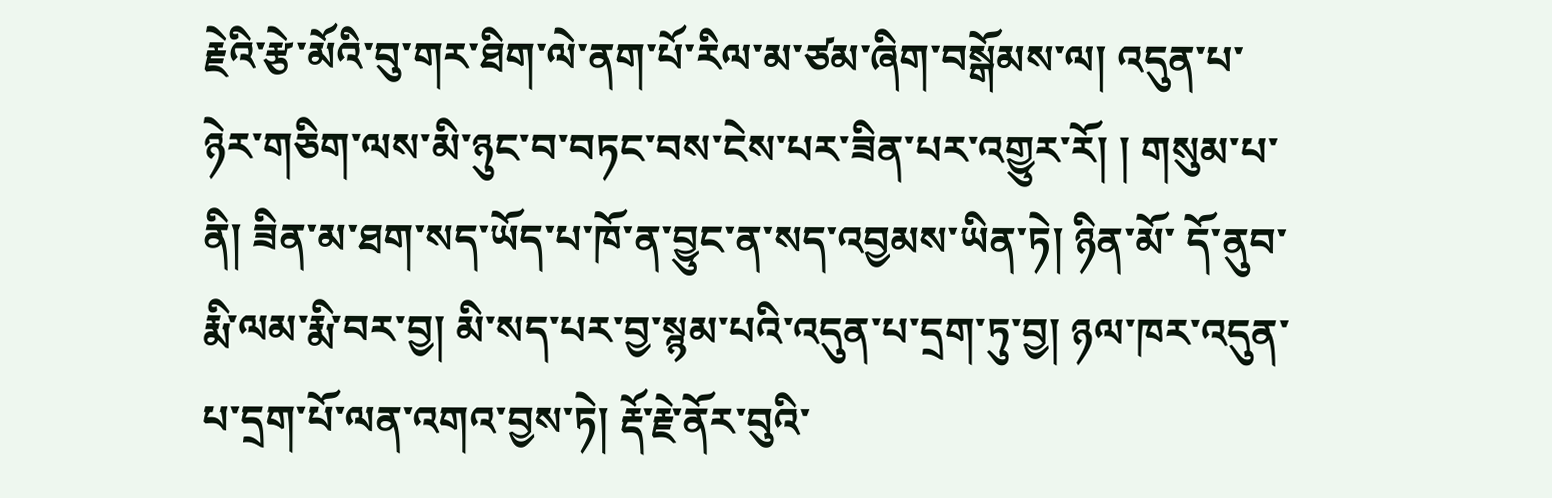རྗེའི་རྩེ་མོའི་བུ་གར་ཐིག་ལེ་ནག་པོ་རིལ་མ་ཙམ་ཞིག་བསྒོམས་ལ། འདུན་པ་ ཉེར་གཅིག་ལས་མི་ཉུང་བ་བཏང་བས་ངེས་པར་ཟིན་པར་འགྱུར་རོ། ། གསུམ་པ་ནི། ཟིན་མ་ཐག་སད་ཡོད་པ་ཁོ་ན་བྱུང་ན་སད་འབྱམས་ཡིན་ཏེ། ཉིན་མོ་ དོ་ནུབ་རྨི་ལམ་རྨི་བར་བྱ། མི་སད་པར་བྱ་སྙམ་པའི་འདུན་པ་དྲག་ཏུ་བྱ། ཉལ་ཁར་འདུན་ པ་དྲག་པོ་ལན་འགའ་བྱས་ཏེ། རྡོ་རྗེ་ནོར་བུའི་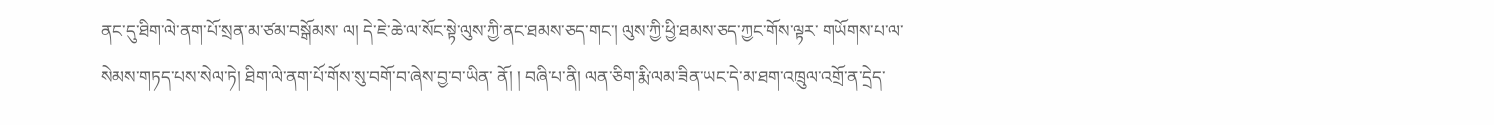ནང་དུ་ཐིག་ལེ་ནག་པོ་སྲན་མ་ཙམ་བསྒོམས་ ལ། དེ་ཇེ་ཆེ་ལ་སོང་སྟེ་ལུས་ཀྱི་ནང་ཐམས་ཅད་གང་། ལུས་ཀྱི་ཕྱི་ཐམས་ཅད་ཀྱང་གོས་ལྟར་ གཡོགས་པ་ལ་སེམས་གཏད་པས་སེལ་ཏེ། ཐིག་ལེ་ནག་པོ་གོས་སུ་བགོ་བ་ཞེས་བྱ་བ་ཡིན་ ནོ། ། བཞི་པ་ནི། ལན་ཅིག་རྨི་ལམ་ཟིན་ཡང་དེ་མ་ཐག་འཁྲུལ་འགྲོ་ན་དྲེད་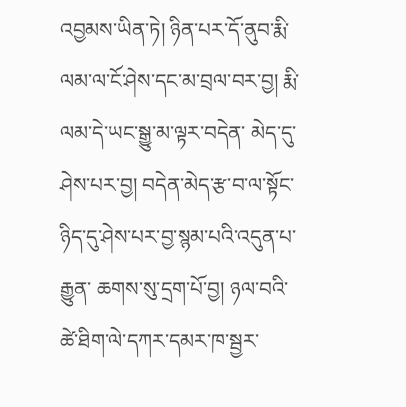འབྱམས་ཡིན་ཏེ། ཉིན་པར་དོ་ནུབ་རྨི་ལམ་ལ་ངོ་ཤེས་དང་མ་བྲལ་བར་བྱ། རྨི་ལམ་དེ་ཡང་སྒྱུ་མ་ལྟར་བདེན་ མེད་དུ་ཤེས་པར་བྱ། བདེན་མེད་རྩ་བ་ལ་སྟོང་ཉིད་དུ་ཤེས་པར་བྱ་སྙམ་པའི་འདུན་པ་རྒྱུན་ ཆགས་སུ་དྲག་པོ་བྱ། ཉལ་བའི་ཚེ་ཐིག་ལེ་དཀར་དམར་ཁ་སྦྱར་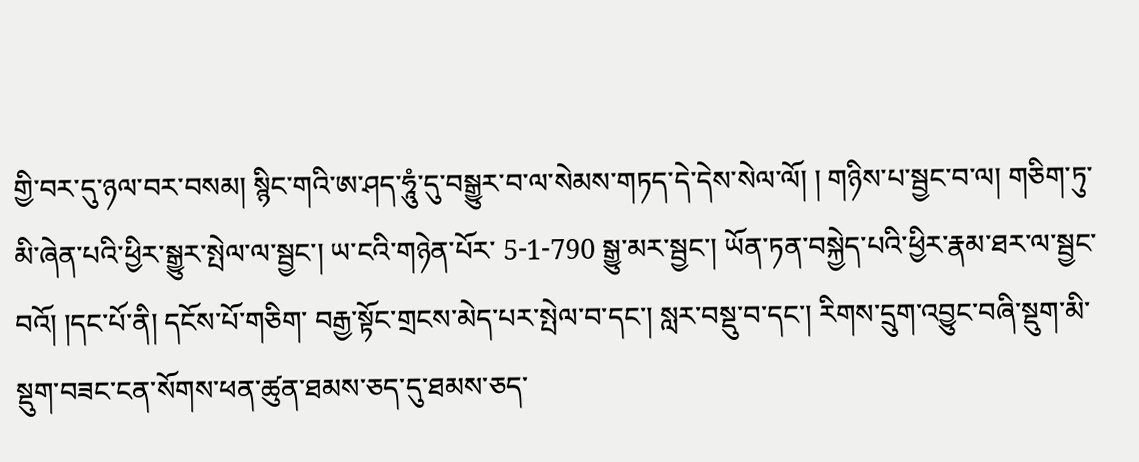གྱི་བར་དུ་ཉལ་བར་བསམ། སྙིང་གའི་ཨ་ཤད་ཧཱུཾ་དུ་བསྒྱུར་བ་ལ་སེམས་གཏད་དེ་དེས་སེལ་ལོ། ། གཉིས་པ་སྦྱང་བ་ལ། གཅིག་ཏུ་མི་ཞེན་པའི་ཕྱིར་སྒྱུར་སྤེལ་ལ་སྦྱང་། ཡ་ངའི་གཉེན་པོར་ 5-1-790 སྒྱུ་མར་སྦྱང་། ཡོན་ཏན་བསྐྱེད་པའི་ཕྱིར་རྣམ་ཐར་ལ་སྦྱང་བའོ། །དང་པོ་ནི། དངོས་པོ་གཅིག་ བརྒྱ་སྟོང་གྲངས་མེད་པར་སྤེལ་བ་དང་། སླར་བསྡུ་བ་དང་། རིགས་དྲུག་འབྱུང་བཞི་སྡུག་མི་ སྡུག་བཟང་ངན་སོགས་ཕན་ཚུན་ཐམས་ཅད་དུ་ཐམས་ཅད་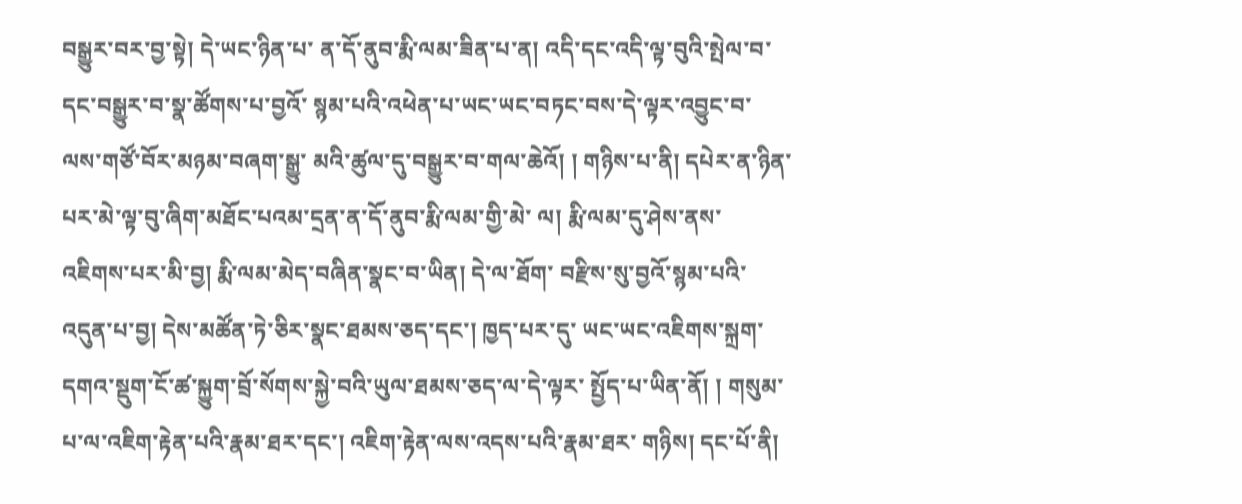བསྒྱུར་བར་བྱ་སྟེ། དེ་ཡང་ཉིན་པ་ ན་དོ་ནུབ་རྨི་ལམ་ཟིན་པ་ན། འདི་དང་འདི་ལྟ་བུའི་སྤེལ་བ་དང་བསྒྱུར་བ་སྣ་ཚོགས་པ་བྱའོ་ སྙམ་པའི་འཕེན་པ་ཡང་ཡང་བཏང་བས་དེ་ལྟར་འབྱུང་བ་ལས་གཙོ་བོར་མཉམ་བཞག་སྒྱུ་ མའི་ཚུལ་དུ་བསྒྱུར་བ་གལ་ཆེའོ། ། གཉིས་པ་ནི། དཔེར་ན་ཉིན་པར་མེ་ལྟ་བུ་ཞིག་མཐོང་པའམ་དྲན་ན་དོ་ནུབ་རྨི་ལམ་གྱི་མེ་ ལ། རྨི་ལམ་དུ་ཤེས་ནས་འཇིགས་པར་མི་བྱ། རྨི་ལམ་མེད་བཞིན་སྣང་བ་ཡིན། དེ་ལ་ཐོག་ བརྫིས་སུ་བྱའོ་སྙམ་པའི་འདུན་པ་བྱ། དེས་མཚོན་ཏེ་ཅིར་སྣང་ཐམས་ཅད་དང་། ཁྱད་པར་དུ་ ཡང་ཡང་འཇིགས་སྐྲག་དགའ་སྡུག་ངོ་ཚ་སྐྱུག་བྲོ་སོགས་སྐྱེ་བའི་ཡུལ་ཐམས་ཅད་ལ་དེ་ལྟར་ སྤྱོད་པ་ཡིན་ནོ། ། གསུམ་པ་ལ་འཇིག་རྟེན་པའི་རྣམ་ཐར་དང་། འཇིག་རྟེན་ལས་འདས་པའི་རྣམ་ཐར་ གཉིས། དང་པོ་ནི།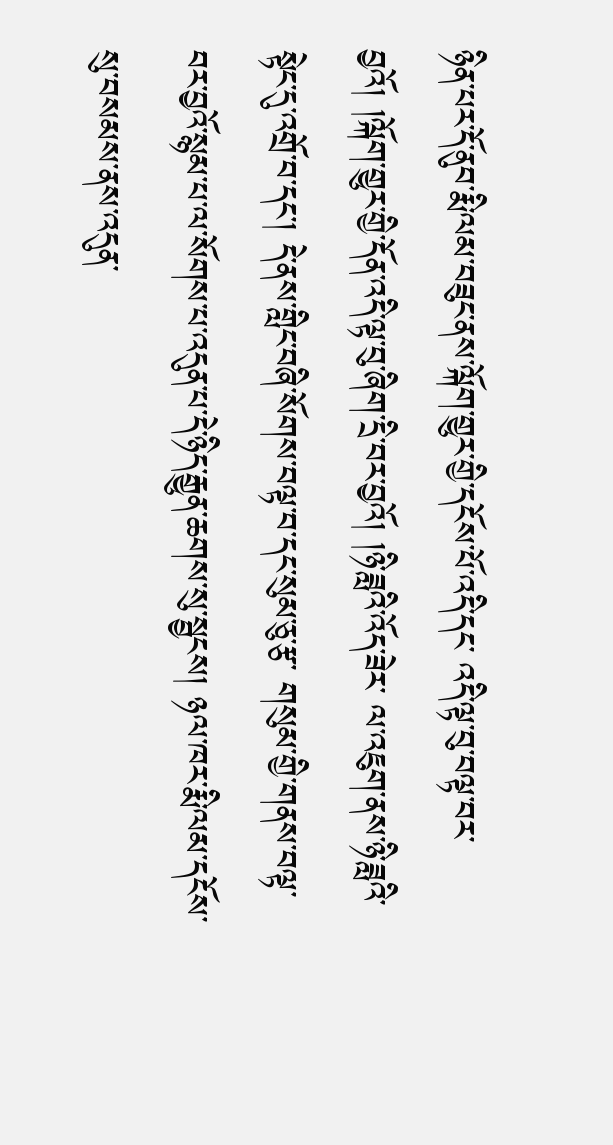ཉིན་པར་དོ་ནུབ་རྨི་ལམ་བཟུང་ནས་ལྐོག་གྱུར་གྱི་དངོས་པོ་འདི་དང་ འདི་ལྟ་བུ་བལྟ་བར་བྱའོ། །ལྐོག་གྱུར་གྱི་དོན་འདི་ལྟ་བུ་ཞིག་དྲི་བར་བྱའོ། །ཉི་ཟླའི་འོད་ཟེར་ ལ་འཇུག་ནས་ཉི་ཟླའི་སྟེང་དུ་འགྲོ་བ་དང་། དེ་ནས་གླིང་བཞི་སོགས་བལྟ་བ་དང་སུམ་ཅུ་རྩ་ གསུམ་གྱི་གནས་བལྟ་བར་བྱའོ་སྙམ་པ་ལ་སོགས་པ་འདུན་པ་དེ་ཉིད་རྒྱུན་ཆགས་སུ་སྦྱངས། ཉལ་ཁར་རྨི་ལམ་དངོས་སུ་བསམས་ནས་འདུན་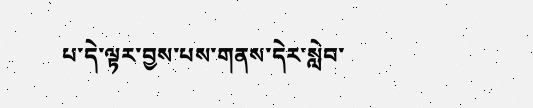པ་དེ་ལྟར་བྱས་པས་གནས་དེར་སླེབ་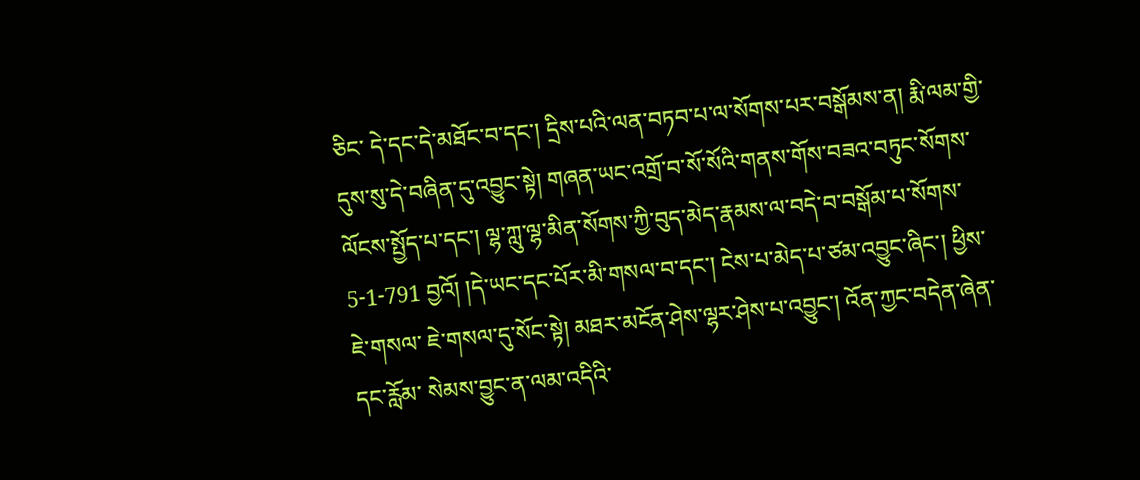ཅིང་ དེ་དང་དེ་མཐོང་བ་དང་། དྲིས་པའི་ལན་བཏབ་པ་ལ་སོགས་པར་བསྒོམས་ན། རྨི་ལམ་གྱི་ དུས་སུ་དེ་བཞིན་དུ་འབྱུང་སྟེ། གཞན་ཡང་འགྲོ་བ་སོ་སོའི་གནས་གོས་བཟའ་བཏུང་སོགས་ ལོངས་སྤྱོད་པ་དང་། ལྷ་ཀླུ་ལྷ་མིན་སོགས་ཀྱི་བུད་མེད་རྣམས་ལ་བདེ་བ་བསྒོམ་པ་སོགས་ 5-1-791 བྱའོ། །དེ་ཡང་དང་པོར་མི་གསལ་བ་དང་། ངེས་པ་མེད་པ་ཙམ་འབྱུང་ཞིང་། ཕྱིས་ཇེ་གསལ་ ཇེ་གསལ་དུ་སོང་སྟེ། མཐར་མངོན་ཤེས་ལྷར་ཤེས་པ་འབྱུང་། འོན་ཀྱང་བདེན་ཞེན་དང་རློམ་ སེམས་བྱུང་ན་ལམ་འདིའི་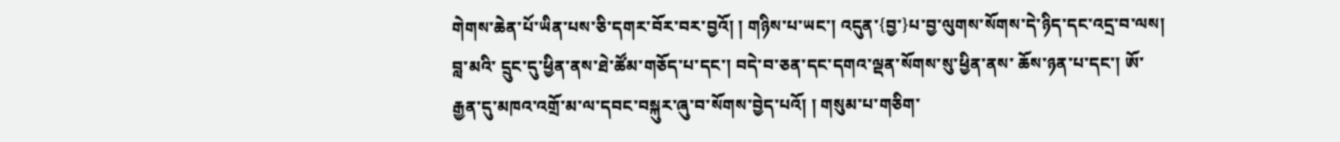གེགས་ཆེན་པོ་ཡིན་པས་ཅི་དགར་བོར་བར་བྱའོ། ། གཉིས་པ་ཡང་། འདུན་{བྱ་}པ་བྱ་ལུགས་སོགས་དེ་ཉིད་དང་འདྲ་བ་ལས། བླ་མའི་ དྲུང་དུ་ཕྱིན་ནས་ཐེ་ཚོམ་གཅོད་པ་དང་། བདེ་བ་ཅན་དང་དགའ་ལྡན་སོགས་སུ་ཕྱིན་ནས་ ཆོས་ཉན་པ་དང་། ཨོ་རྒྱན་དུ་མཁའ་འགྲོ་མ་ལ་དབང་བསྐུར་ཞུ་བ་སོགས་བྱེད་པའོ། ། གསུམ་པ་གཅིག་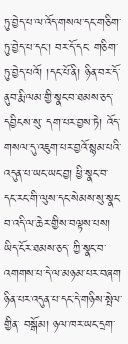ཏུ་བྱེད་པ་ལ་འོད་གསལ་དང་གཅིག་ཏུ་བྱེད་པ་དང་། བར་དོ་དང་ གཅིག་ཏུ་བྱེད་པའོ། །དང་པོ་ནི། ཉིན་བར་དོ་ནུབ་རྨི་ལམ་གྱི་སྣང་བ་ཐམས་ཅད་དབྱིངས་སུ་ དག་པར་བྱས་ཏེ། འོད་གསལ་དུ་འཇུག་པར་བྱའོ་སྙམ་པའི་འདུན་པ་ཡང་ཡང་བྱ། ཕྱི་སྣང་བ་ དང་རང་གི་ལུས་དང་སེམས་སུ་སྣང་བ་འདི་ལ་ཆེར་གྱིས་བལྟས་པས། ཡིད་ངོར་ཐམས་ཅད་ ཀྱི་སྣང་བ་འགགས་པ་དེ་ལ་མཉམ་པར་བཞག ཉིན་པར་འདུན་པ་དང་དེ་གཉིས་སྤེལ་གྱིན་ བསྒོམ། ཉལ་ཁར་ཡང་དྲག་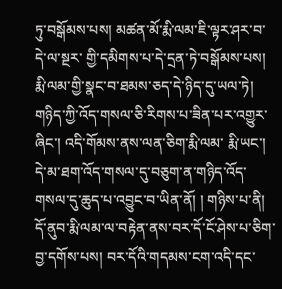ཏུ་བསྒོམས་པས། མཚན་མོ་རྨི་ལམ་ཇི་ལྟར་ཤར་བ་དེ་ལ་སྔར་ གྱི་དམིགས་པ་དེ་དྲན་ཏེ་བསྒོམས་པས། རྨི་ལམ་གྱི་སྣང་བ་ཐམས་ཅད་དེ་ཉིད་དུ་ཡལ་ཏེ། གཉིད་ཀྱི་འོད་གསལ་ཅི་རིགས་པ་ཟིན་པར་འགྱུར་ཞིང་། འདི་གོམས་ནས་ལན་ཅིག་རྨི་ལམ་ རྨི་ཡང་། དེ་མ་ཐག་འོད་གསལ་དུ་བཅུག་ན་གཉིད་འོད་གསལ་དུ་ཆུད་པ་འབྱུང་བ་ཡིན་ནོ། ། གཉིས་པ་ནི། དོ་ནུབ་རྨི་ལམ་ལ་བརྟེན་ནས་བར་དོ་ངོ་ཤེས་པ་ཅིག་བྱ་དགོས་པས། བར་དོའི་གདམས་ངག་འདི་དང་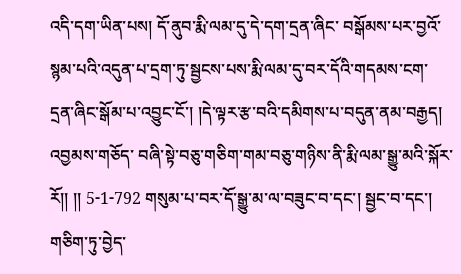འདི་དག་ཡིན་པས། དོ་ནུབ་རྨི་ལམ་དུ་དེ་དག་དྲན་ཞིང་ བསྒོམས་པར་བྱའོ་སྙམ་པའི་འདུན་པ་དྲག་ཏུ་སྦྱངས་པས་རྨི་ལམ་དུ་བར་དོའི་གདམས་ངག་ དྲན་ཞིང་སྒོམ་པ་འབྱུང་ངོ་། །དེ་ལྟར་རྩ་བའི་དམིགས་པ་བདུན་ནམ་བརྒྱད། འབྱམས་གཅོད་ བཞི་སྟེ་བཅུ་གཅིག་གམ་བཅུ་གཉིས་ནི་རྨི་ལམ་སྒྱུ་མའི་སྐོར་རོ།། །། 5-1-792 གསུམ་པ་བར་དོ་སྒྱུ་མ་ལ་བཟུང་བ་དང་། སྦྱང་བ་དང་། གཅིག་ཏུ་བྱེད་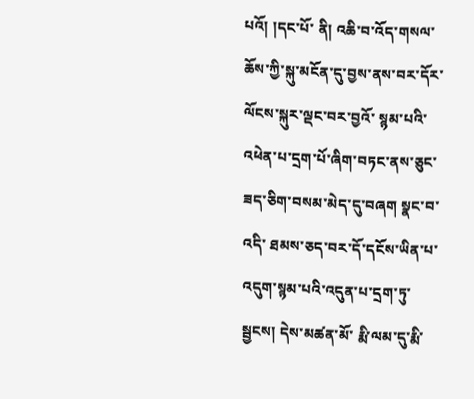པའོ། །དང་པོ་ ནི། འཆི་བ་འོད་གསལ་ཆོས་ཀྱི་སྐུ་མངོན་དུ་བྱས་ནས་བར་དོར་ལོངས་སྐུར་ལྡང་བར་བྱའོ་ སྙམ་པའི་འཕེན་པ་དྲག་པོ་ཞིག་བཏང་ནས་ཅུང་ཟད་ཅིག་བསམ་མེད་དུ་བཞག སྣང་བ་འདི་ ཐམས་ཅད་བར་དོ་དངོས་ཡིན་པ་འདུག་སྙམ་པའི་འདུན་པ་དྲག་ཏུ་སྦྱངས། དེས་མཚན་མོ་ རྨི་ལམ་དུ་རྨི་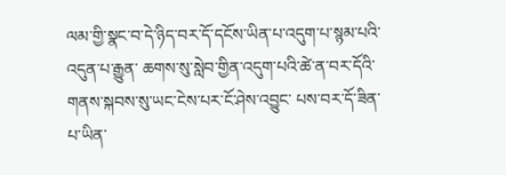ལམ་གྱི་སྣང་བ་དེ་ཉིད་བར་དོ་དངོས་ཡིན་པ་འདུག་པ་སྙམ་པའི་འདུན་པ་རྒྱུན་ ཆགས་སུ་སླེབ་གྱིན་འདུག་པའི་ཚེ་ན་བར་དོའི་གནས་སྐབས་སུ་ཡང་ངེས་པར་ངོ་ཤེས་འབྱུང་ པས་བར་དོ་ཟིན་པ་ཡིན་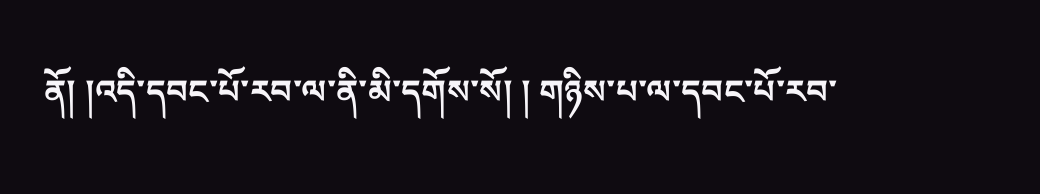ནོ། །འདི་དབང་པོ་རབ་ལ་ནི་མི་དགོས་སོ། ། གཉིས་པ་ལ་དབང་པོ་རབ་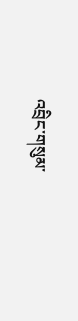འབྲིང་གསུམ་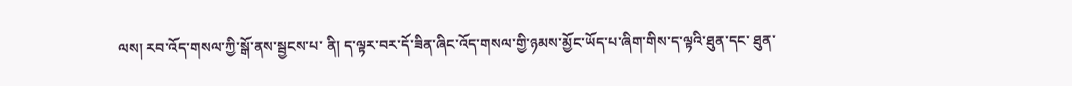ལས། རབ་འོད་གསལ་ཀྱི་སྒོ་ནས་སྦྱངས་པ་ ནི། ད་ལྟར་བར་དོ་ཟིན་ཞིང་འོད་གསལ་གྱི་ཉམས་མྱོང་ཡོད་པ་ཞིག་གིས་ད་ལྟའི་ཐུན་དང་ ཐུན་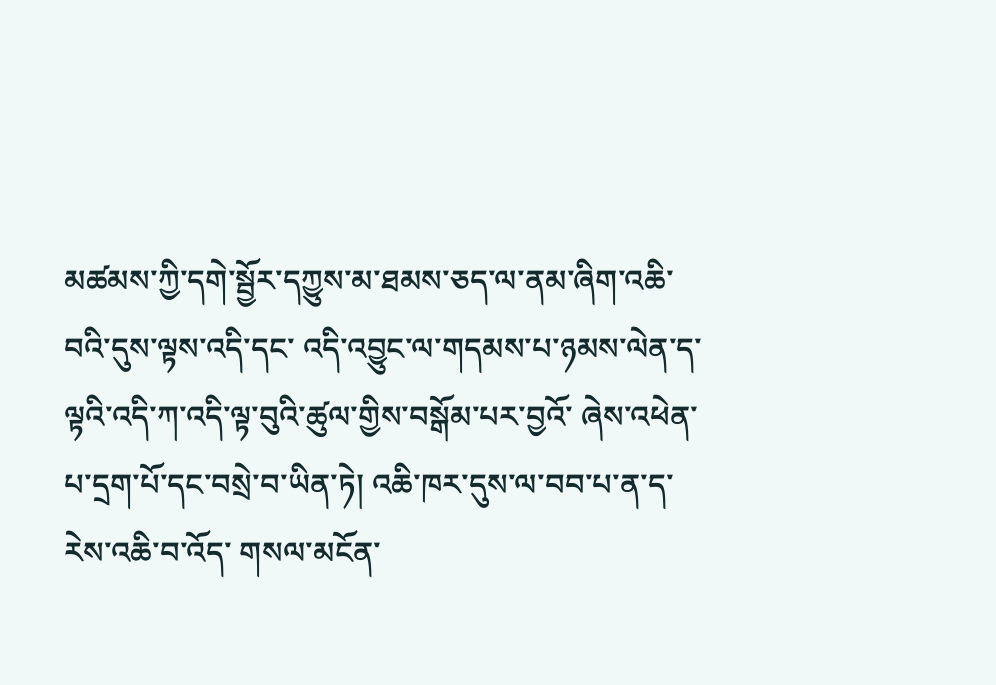མཚམས་ཀྱི་དགེ་སྦྱོར་དཀྱུས་མ་ཐམས་ཅད་ལ་ནམ་ཞིག་འཆི་བའི་དུས་ལྟས་འདི་དང་ འདི་འབྱུང་ལ་གདམས་པ་ཉམས་ལེན་ད་ལྟའི་འདི་ཀ་འདི་ལྟ་བུའི་ཚུལ་གྱིས་བསྒོམ་པར་བྱའོ་ ཞེས་འཕེན་པ་དྲག་པོ་དང་བསྲེ་བ་ཡིན་ཏེ། འཆི་ཁར་དུས་ལ་བབ་པ་ན་ད་རེས་འཆི་བ་འོད་ གསལ་མངོན་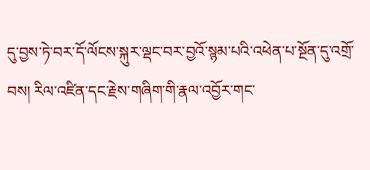དུ་བྱས་ཏེ་བར་དོ་ལོངས་སྐུར་ལྡང་བར་བྱའོ་སྙམ་པའི་འཕེན་པ་སྔོན་དུ་འགྲོ་ བས། རིལ་འཛིན་དང་རྗེས་གཞིག་གི་རྣལ་འབྱོར་གང་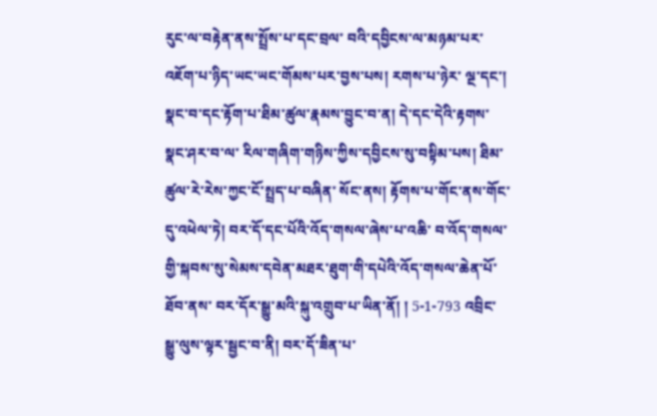རུང་ལ་བརྟེན་ནས་སྤྲོས་པ་དང་བྲལ་ བའི་དབྱིངས་ལ་མཉམ་པར་འཇོག་པ་ཉིད་ཡང་ཡང་གོམས་པར་བྱས་པས། རགས་པ་ཉེར་ ལྔ་དང་། སྣང་བ་དང་རྟོག་པ་ཐིམ་ཚུལ་རྣམས་བྱུང་བ་ན། དེ་དང་དེའི་རྟགས་སྣང་ཤར་བ་ལ་ རིལ་གཞིག་གཉིས་ཀྱིས་དབྱིངས་སུ་བསྟིམ་པས། ཐིམ་ཚུལ་རེ་རེས་ཀྱང་ངོ་སྤྲད་པ་བཞིན་ སོང་ནས། རྟོགས་པ་གོང་ནས་གོང་དུ་འཕེལ་ཏེ། བར་དོ་དང་པོའི་འོད་གསལ་ཞེས་པ་འཆི་ བ་འོད་གསལ་གྱི་སྐབས་སུ་སེམས་དབེན་མཐར་ཐུག་གི་དཔེའི་འོད་གསལ་ཆེན་པོ་ཐོབ་ནས་ བར་དོར་སྒྱུ་མའི་སྐུ་འགྲུབ་པ་ཡིན་ནོ། ། 5-1-793 འབྲིང་སྒྱུ་ལུས་ལྟར་སྦྱང་བ་ནི། བར་དོ་ཟིན་པ་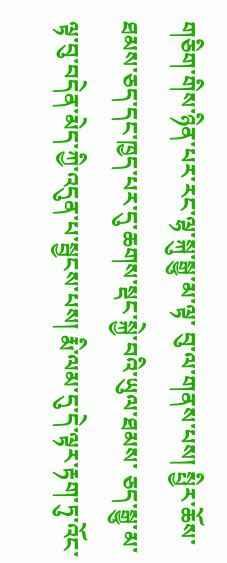གཅིག་གིས་ཉིན་པར་རང་ལྷ་སྐུ་སྒྱུ་མ་ལྟ་ བུ་ལ་གནས་པས། སྤྱིར་ཆོས་ཐམས་ཅད་དང་ཁྱད་པར་དུ་ཆགས་སྡང་སྐྱེ་བའི་ཡུལ་ཐམས་ ཅད་སྒྱུ་མ་ལྟ་བུ་བདེན་མེད་ཀྱི་འདུན་པ་སྦྱངས་པས། རྨི་ལམ་དུ་དེ་ལྟར་རྟག་ཏུ་འོང་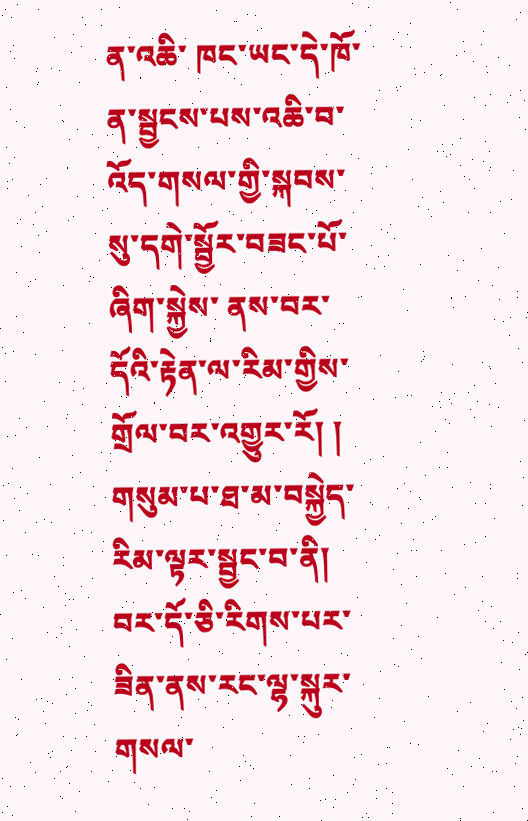ན་འཆི་ ཁང་ཡང་དེ་ཁོ་ན་སྦྱངས་པས་འཆི་བ་འོད་གསལ་གྱི་སྐབས་སུ་དགེ་སྦྱོར་བཟང་པོ་ཞིག་སྐྱེས་ ནས་བར་དོའི་རྟེན་ལ་རིམ་གྱིས་གྲོལ་བར་འགྱུར་རོ། ། གསུམ་པ་ཐ་མ་བསྐྱེད་རིམ་ལྟར་སྦྱང་བ་ནི། བར་དོ་ཅི་རིགས་པར་ཟིན་ནས་རང་ལྷ་སྐུར་ གསལ་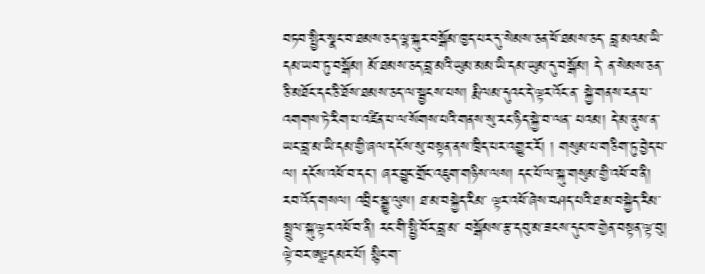བཏབ་སྤྱིར་སྣང་བ་ཐམས་ཅད་ལྷ་སྐུར་བསྒོམ་ཁྱད་པར་དུ་སེམས་ཅན་ཕོ་ཐམས་ཅད་ བླ་མའམ་ཡི་དམ་ཡབ་ཏུ་བསྒོམ། མོ་ཐམས་ཅད་བླ་མའི་ཡུམ་མམ་ཡི་དམ་ཡུམ་དུ་བསྒོམ། དེ་ ན་སེམས་ཅན་ཅི་མཐོང་དང་ཅི་ཐོས་ཐམས་ཅད་ལ་སྦྱངས་པས། རྨི་ལམ་དུའང་དེ་ལྟར་འོང་ན་ སྐྱེ་གནས་ངན་པ་འགགས་ཏེ་རིག་པ་འཛིན་པ་ལ་སོགས་པའི་གནས་སུ་རང་ཉིད་སྐྱེ་བ་ལན་ པའམ། དེ་མ་ནུས་ན་ཡང་བླ་མ་ཡི་དམ་གྱི་ཞལ་དངོས་སུ་བསྟན་ནས་ཁྲིད་པར་འགྱུར་རོ། ། གསུམ་པ་གཅིག་ཏུ་བྱེད་པ་ལ། དངོས་འཕོ་བ་དང་། ཞར་བྱུང་གྲོང་འཇུག་གཉིས་ལས། དང་པོ་ལ་སྐུ་གསུམ་གྱི་འཕོ་བ་ནི། རབ་འོད་གསལ། འབྲིང་སྒྱུ་ལུས། ཐ་མ་བསྐྱེད་རིམ་ ལྟར་འཕོ་ཞེས་བཤད་པའི་ཐ་མ་བསྐྱེད་རིམ་སྤྲུལ་སྐུ་ལྟར་འཕོ་བ་ནི། རང་གི་སྤྱི་བོར་བླ་མ་ བསྒོམས་རྩ་དབུ་མ་ཟངས་དུང་ཁ་གྱེན་བསྟན་ལྟ་བུ། ལྟེ་བར་ཨཱཿདམར་པོ། སྙིང་ག་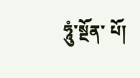ཧཱུཾ་སྔོན་ པོ།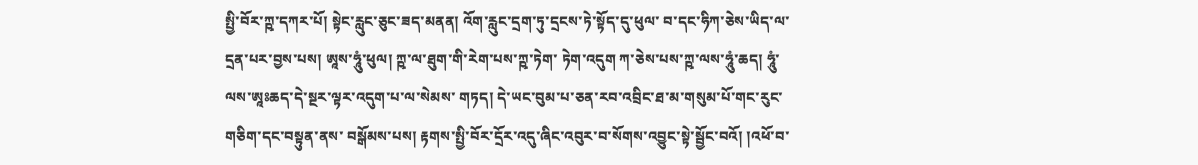སྤྱི་བོར་ཀྵ་དཀར་པོ། སྟེང་རླུང་ཅུང་ཟད་མནན། འོག་རླུང་དྲག་ཏུ་དྲངས་ཏེ་སྟོད་དུ་ཕུལ་ བ་དང་ཧིཀ་ཅེས་ཡིད་ལ་དྲན་པར་བྱས་པས། ཨཱས་ཧཱུཾ་ཕུལ། ཀྵ་ལ་ཐུག་གི་རེག་པས་ཀྵ་ཏེག་ ཏེག་འདུག ཀ་ཅེས་པས་ཀྵ་ལས་ཧཱུཾ་ཆད། ཧཱུཾ་ལས་ཨཱཿཆད་དེ་སྔར་ལྟར་འདུག་པ་ལ་སེམས་ གཏད། དེ་ཡང་བུམ་པ་ཅན་རབ་འབྲིང་ཐ་མ་གསུམ་པོ་གང་རུང་གཅིག་དང་བསྟུན་ནས་ བསྒོམས་པས། རྟགས་སྤྱི་བོར་དྲོར་འདུ་ཞིང་འབུར་བ་སོགས་འབྱུང་སྟེ་སྦྱོང་བའོ། །འཕོ་བ་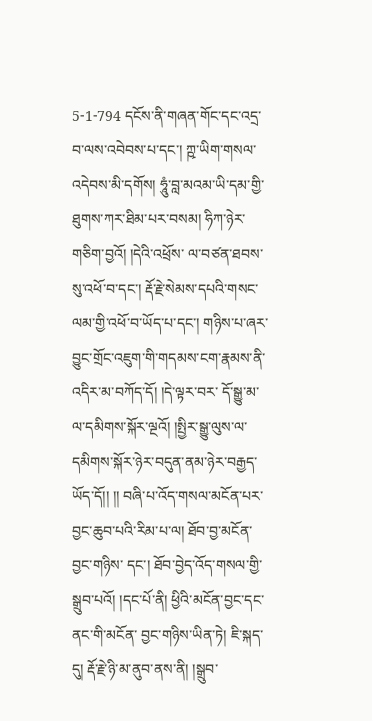5-1-794 དངོས་ནི་གཞན་གོང་དང་འདྲ་བ་ལས་འབེབས་པ་དང་། ཀྵ་ཡིག་གསལ་འདེབས་མི་དགོས། ཧཱུཾ་བླ་མའམ་ཡི་དམ་གྱི་ཐུགས་ཀར་ཐིམ་པར་བསམ། ཧིཀ་ཉེར་གཅིག་བྱའོ། །དེའི་འཕྲོས་ ལ་བཙན་ཐབས་སུ་འཕོ་བ་དང་། རྡོ་རྗེ་སེམས་དཔའི་གསང་ལམ་གྱི་འཕོ་བ་ཡོད་པ་དང་། གཉིས་པ་ཞར་བྱུང་གྲོང་འཇུག་གི་གདམས་ངག་རྣམས་ནི་འདིར་མ་བཀོད་དོ། །དེ་ལྟར་བར་ དོ་སྒྱུ་མ་ལ་དམིགས་སྐོར་ལྔའོ། །སྤྱིར་སྒྱུ་ལུས་ལ་དམིགས་སྐོར་ཉེར་བདུན་ནམ་ཉེར་བརྒྱད་ ཡོད་དོ།། །། བཞི་པ་འོད་གསལ་མངོན་པར་བྱང་ཆུབ་པའི་རིམ་པ་ལ། ཐོབ་བྱ་མངོན་བྱང་གཉིས་ དང་། ཐོབ་བྱེད་འོད་གསལ་གྱི་སྒྲུབ་པའོ། །དང་པོ་ནི། ཕྱིའི་མངོན་བྱང་དང་ནང་གི་མངོན་ བྱང་གཉིས་ཡིན་ཏེ། ཇི་སྐད་དུ། རྡོ་རྗེ་ཉི་མ་ནུབ་ནས་ནི། །སྒྲུབ་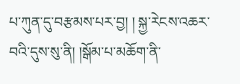པ་ཀུན་དུ་བརྩམས་པར་བྱ། ། སྐྱ་རེངས་འཆར་བའི་དུས་སུ་ནི། །སྒོམ་པ་མཆོག་ནི་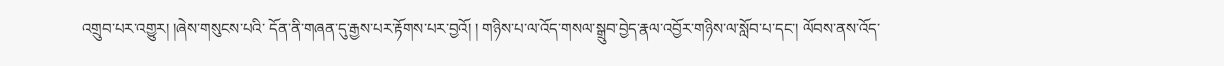འགྲུབ་པར་འགྱུར། །ཞེས་གསུངས་པའི་ དོན་ནི་གཞན་དུ་རྒྱས་པར་རྟོགས་པར་བྱའོ། ། གཉིས་པ་ལ་འོད་གསལ་སྒྲུབ་བྱེད་རྣལ་འབྱོར་གཉིས་ལ་སློབ་པ་དང་། ལོབས་ནས་འོད་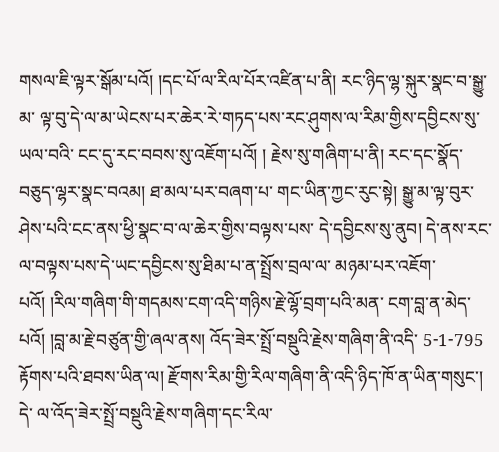གསལ་ཇི་ལྟར་སྒོམ་པའོ། །དང་པོ་ལ་རིལ་པོར་འཛིན་པ་ནི། རང་ཉིད་ལྷ་སྐུར་སྣང་བ་སྒྱུ་མ་ ལྟ་བུ་དེ་ལ་མ་ཡེངས་པར་ཆེར་རེ་གཏད་པས་རང་ཤུགས་ལ་རིམ་གྱིས་དབྱིངས་སུ་ཡལ་བའི་ ངང་དུ་རང་བབས་སུ་འཇོག་པའོ། ། རྗེས་སུ་གཞིག་པ་ནི། རང་དང་སྣོད་བཅུད་ལྷར་སྣང་བའམ། ཐ་མལ་པར་བཞག་པ་ གང་ཡིན་ཀྱང་རུང་སྟེ། སྒྱུ་མ་ལྟ་བུར་ཤེས་པའི་ངང་ནས་ཕྱི་སྣང་བ་ལ་ཆེར་གྱིས་བལྟས་པས་ དེ་དབྱིངས་སུ་ནུབ། དེ་ནས་རང་ལ་བལྟས་པས་དེ་ཡང་དབྱིངས་སུ་ཐིམ་པ་ན་སྤྲོས་བྲལ་ལ་ མཉམ་པར་འཇོག་པའོ། །རིལ་གཞིག་གི་གདམས་ངག་འདི་གཉིས་རྗེ་ལྷོ་བྲག་པའི་མན་ ངག་བླ་ན་མེད་པའོ། །བླ་མ་རྗེ་བཙུན་གྱི་ཞལ་ནས། འོད་ཟེར་སྤྲོ་བསྡུའི་རྗེས་གཞིག་ནི་འདི་ 5-1-795 རྟོགས་པའི་ཐབས་ཡིན་ལ། རྫོགས་རིམ་གྱི་རིལ་གཞིག་ནི་འདི་ཉིད་ཁོ་ན་ཡིན་གསུང་། དེ་ ལ་འོད་ཟེར་སྤྲོ་བསྡུའི་རྗེས་གཞིག་དང་རིལ་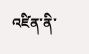འཛིན་ནི་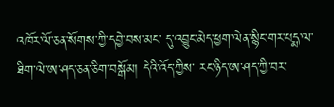འཁོར་ལོ་ཅན་སོགས་ཀྱི་དབྱེ་བས་མང་ དུ་འབྱུང་མེད་ཕྱག་ལེན་སྙིང་གར་པདྨ་ལ་ཐིག་ལེ་ཨ་ཤད་ཅན་ཅིག་བསྒོམ། དེའི་འོད་ཀྱིས་ རང་ཉིད་ཨ་ཤད་ཀྱི་བར་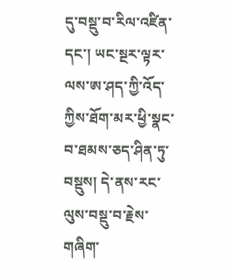དུ་བསྡུ་བ་རིལ་འཛིན་དང་། ཡང་སྔར་ལྟར་ལས་ཨ་ཤད་ཀྱི་འོད་ ཀྱིས་ཐོག་མར་ཕྱི་སྣང་བ་ཐམས་ཅད་ཤིན་ཏུ་བསྡུས། དེ་ནས་རང་ལུས་བསྡུ་བ་རྗེས་གཞིག་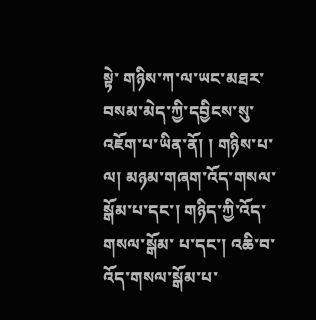སྟེ་ གཉིས་ཀ་ལ་ཡང་མཐར་བསམ་མེད་ཀྱི་དབྱིངས་སུ་འཇོག་པ་ཡིན་ནོ། ། གཉིས་པ་ལ། མཉམ་གཞག་འོད་གསལ་སྒོམ་པ་དང་། གཉིད་ཀྱི་འོད་གསལ་སྒོམ་ པ་དང་། འཆི་བ་འོད་གསལ་སྒོམ་པ་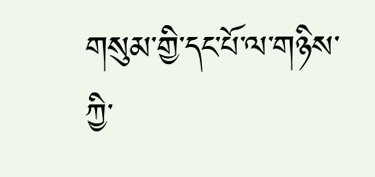གསུམ་གྱི་དང་པོ་ལ་གཉིས་ཀྱི་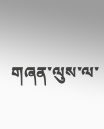གཞན་ལུས་ལ་